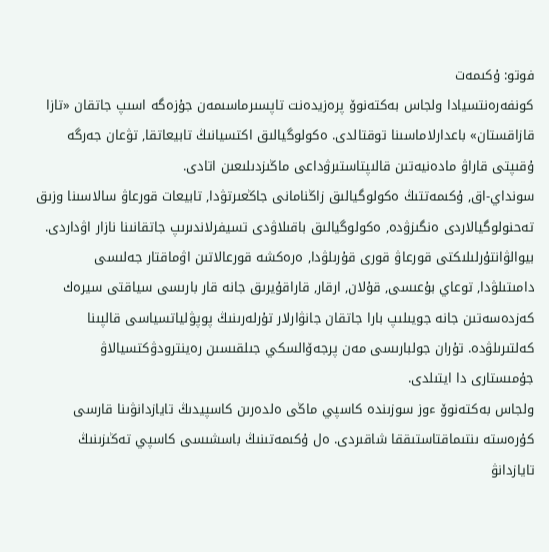فوتو: ۇكىمەت
كونفەرەنتسيادا ولجاس بەكتەنوۆ پرەزيدەنت تاپسىرماسىمەن جۇزەگە اسىپ جاتقان «تازا قازاقستان» باعدارلاماسىنا توقتالدى. ەكولوگيالىق اكتسيانىڭ تابيعاتقا, تۋعان جەرگە ۇقىپتى قاراۋ مادەنيەتىن قالىپتاستىرۋداعى ماڭىزدىلىعىن اتادى.
سونداي-اق, ۇكىمەتتىڭ ەكولوگيالىق زاڭنامانى جاڭعىرتۋدا, تابيعات قورعاۋ سالاسىنا وزىق تەحنولوگيالاردى ەنگىزۋدە, ەكولوگيالىق باقىلاۋدى تسيفرلاندىرىپ جاتقانىنا نازار اۋداردى. بيوالۋانتۇرلىلىكتى قورعاۋ قورى قۇرىلۋدا, ەرەكشە قورعالاتىن اۋماقتار جەلىسى دامىتىلۋدا, توعاي بۇعىسى, قۇلان, ارقار, قاراقۇيرىق جانە قار بارىسى سياقتى سيرەك كەزدەسەتىن جانە جويىلىپ بارا جاتقان جانۋارلار تۇرلەرىنىڭ پوپۋلياتسياسى قالپىنا كەلتىرىلۋدە. تۇران جولبارىسى مەن پرجەۆالسكي جىلقىسىن رەينترودۋكتسيالاۋ جۇمىستارى دا ايتىلدى.
ولجاس بەكتەنوۆ ءوز سوزىندە كاسپي ماڭى ەلدەرىن كاسپيدىڭ تايازدانۋىنا قارسى كۇرەستە ىنتىماقتاستىققا شاقىردى. ەل ۇكىمەتىنىڭ باسشىسى كاسپي تەڭىزىنىڭ تايازدانۋ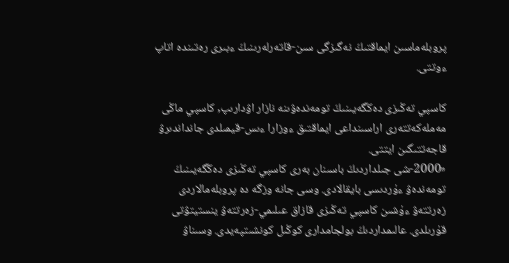پروبلەماسىن ايماقتىڭ نەگىزگى سىن-قاتەرلەرىنىڭ ءبىرى رەتىندە اتاپ ءوتتى.

كاسپي تەڭىزى دەڭگەيىنىڭ تومەندەۋىنە نازار اۋدارىپ, كاسپي ماڭى مەملەكەتتەرى اراسىنداعى ايماقتىق ءوزارا ءىس-قيمىلدى جانداندىرۋ قاجەتتىگىن ايتتى.
«2000-شى جىلداردىڭ باسىنان بەرى كاسپي تەڭىزى دەڭگەيىنىڭ تومەندەۋ ءۇردىسى بايقالادى. وسى جانە وزگە دە پروبلەمالاردى زەرتتەۋ ءۇشىن كاسپي تەڭىزى قازاق عىلىمي-زەرتتەۋ ينستيتۋتى قۇرىلدى. عالىمداردىڭ بولجامدارى كوڭىل كونشىتپەيدى. وسىناۋ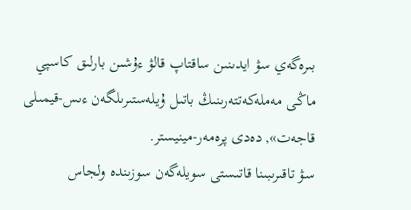بىرەگەي سۋ ايدىنىن ساقتاپ قالۋ ءۇشىن بارلىق كاسپي ماڭى مەملەكەتتەرىنىڭ باتىل ۇيلەستىرىلگەن ءىس-قيمىلى قاجەت», دەدى پرەمەر-مينيستر.
سۋ تاقىرىبىنا قاتىستى سويلەگەن سوزىندە ولجاس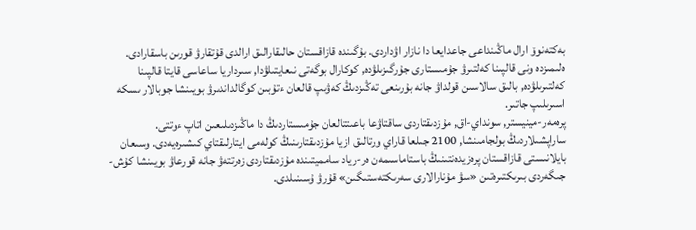بەكتەنوۆ ارال ماڭىنداعى جاعدايعا دا نازار اۋداردى. بۇگىندە قازاقستان حالىقارالىق ارالدى قۇتقارۋ قورىن باسقارادى. ەلىمىزدە ونى قالپىنا كەلتىرۋ جۇمىستارى جۇرگىزىلۋدە, كوكارال بوگەتى نىعايتىلۋدا, سىرداريا ساعاسى قايتا قالپىنا كەلتىرىلۋدە, بالىق سالاسىن قولداۋ جانە بۇرىنعى تەڭىزدىڭ كەۋىپ قالعان ءتۇبىن كوگالداندىرۋ بويىنشا جوبالار ىسكە اسىرىلىپ جاتىر.
پرەمەر-مينيستر, سونداي-اق, مۇزدىقتاردى ساقتاۋعا باعىتتالعان جۇمىستاردىڭ دا ماڭىزدىلىعىن اتاپ ءوتتى. ساراپشىلاردىڭ بولجامىنشا, 2100 جىلعا قاراي ورتالىق ازيا مۇزدىقتارىنىڭ كولەمى ايتارلىقتاي كىشىرەيەدى. وسىعان بايلانىستى قازاقستان پرەزيدەنتىنىڭ باستاماسىمەن ەر-رياد سامميتىندە مۇزدىقتاردى زەرتتەۋ جانە قورعاۋ بويىنشا كۇش-جىگەردى بىرىكتىرەتىن «سۋ مۇنارالارى سەرىكتەستىگىن» قۇرۋ ۇسىنىلدى.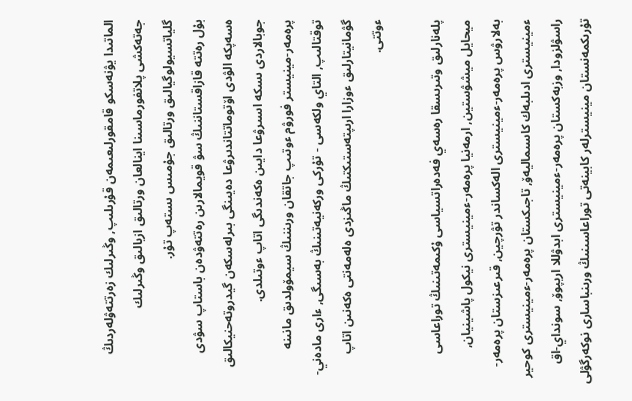الماتىدا يۋنەسكو قامقورلىعىمەن قۇرىلىپ, وڭىرلىك زەرتتەۋلەردىڭ جەتەكشى پلاتفورماسىنا اينالعان ورتالىق ازيالىق وڭىرلىك گلياتسيولوگيالىق ورتالىق جۇمىس ىستەپ تۇر.
بۇل رەتتە قازاقستاننىڭ سۋ قويمالارىن رەتتەۋدەن باستاپ سۋدى ەسەپكە الۋدى اۆتوماتتاندىرۋعا دەيىنگى بىرلەسكەن گيدروتەحنيكالىق جوبالاردى ىسكە اسىرۋعا دايىن ەكەندىگى اتاپ ءوتىلدى.
پرەمەر-مينيستر فورۋم ءوتىپ جاتقان ورىننىڭ سيمۆولدىق مانىنە توقتالىپ, التاي ولكەسى - تۇركى وركەنيەتىنىڭ بەسىگى, ءارى مادەني-گۋمانيتارلىق ءوزارا ارىپتەستىكتىڭ ماڭىزدى ەلەمەنتى ەكەنىن اتاپ ءوتتى.

پلەنارلىق وتىرىسقا رەسەي فەدەراتسياسى ۇكىمەتىنىڭ توراعاسى ميحايل ميشۋستين, ارمەنيا پرەمەر-ءمينيسترى نيكول پاشينيان, بەلارۋس پرەمەر-ءمينيسترى الەكساندر تۋرچين, قىرعىزستان پرەمەر-ءمينيسترى ادىلبەك كاسىماليەۆ, تاجىكستان پرەمەر-ءمينيسترى كوحير راسۋلزودا, وزبەكستان پرەمەر-ءمينيسترى ابدۋللا اريپوۆ, سونداي-اق تۇرىكمەنستان مينيسترلەر كابينەتى توراعاسىنىڭ ورىنباسارى نوكەرگۋلى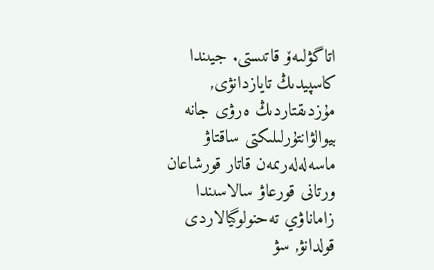اتاگۋلىەۆ قاتىستى. جيىندا كاسپيدىڭ تايازدانۋى, مۇزدىقتاردىڭ ەرۋى جانە بيوالۋانتۇرلىلىكتى ساقتاۋ ماسەلەلەرىمەن قاتار قورشاعان ورتانى قورعاۋ سالاسىندا زاماناۋي تەحنولوگيالاردى قولدانۋ, سۋ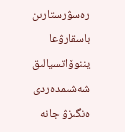رەسۋرستارىن باسقارۋعا يننوۆاتسيالىق شەشىمدەردى ەنگىزۋ جانە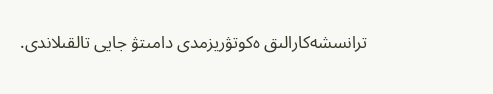ترانسشەكارالىق ەكوتۋريزمدى دامىتۋ جايى تالقىلاندى.